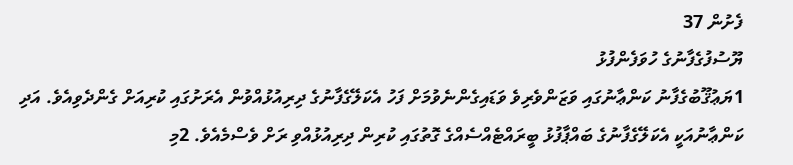ފެށުން 37
ޔޫސުފުގެފާނުގެ ހުވަފެންފުޅު
1ޔަޢުޤޫބުގެފާނު ކަންޢާނުގައި ވަޒަންވެރިވެ ވަޑައިގެންނެވުމަށް ފަހު އެކަލޭގެފާނުގެ ދިރިއުޅުއްވުން އެރަށުގައި ކުރިއަށް ގެންދެވިއެވެ. އަދި ކަންޢާނުއަކީ އެކަލޭގެފާނުގެ ބައްޕާފުޅު ބީރައްޓެއްސެއްގެ ގޮތުގައި ކުރިން ދިރިއުޅުއްވި ރަށް ވެސްމެއެވެ. 2މި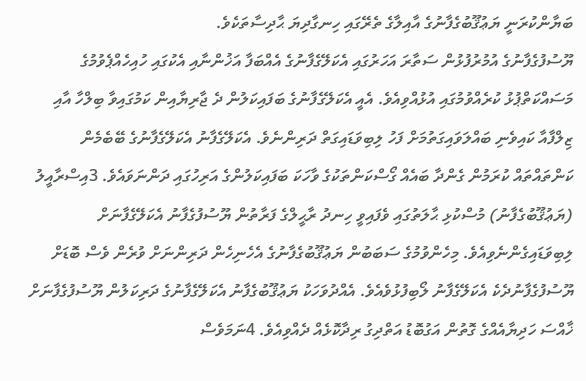ބަޔާންކުރަނީ ޔަޢުޤޫބުގެފާނުގެ އާއިލާގެ ތެރޭގައި ހިނގާދިޔަ ޙާދިސާތަކެވެ.
ޔޫސުފުގެފާނުގެ އުމުރުފުޅުން ސަތާރަ އަހަރުގައި އެކަލޭގެފާނުގެ އެއްބަފާ އަޚުންނާއި އެކުގައި ހުއިހެއްޕެވުމުގެ މަސައްކަތްޕުޅު ކުރެއްވުމުގައި އުޅުއްވިއެވެ. އެއީ އެކަލޭގެފާނުގެ ބަފައިކަލުން ދެ ޖާރިޔާއިން ކަމުގައިވާ ބިލްހާ އާއި ޒިލްފާއާ ކައިވެނި ބައްލަވައިގަތުމަށް ފަހު ލިބިވަޑައިގަތް ދަރިންނެވެ. އެކަލޭގެފާނު އެކަލޭގެފާނުގެ ބޭބެމެން ކަންތައްތައް ކުރަމުން ގެންދާ ބައެއް ގޯސްކަންތަކުގެ ވާހަކަ ބަފައިކަލުންގެ އަރިހުގައި ދަންނަވައެވެ. 3އިސްރާއީލު (ޔަޢުޤޫބުގެފާނު) މުސްކުޅި ޙާލަތުގައި ވެފައިވީ ހިނދު ރާޙީލްގެ ފަރާތުން ޔޫސުފުގެފާނު އެކަލޭގެފާނަށް ލިބިވަޑައިގެންނެވިއެވެ. މިހެންވުމުގެ ސަބަބުން ޔަޢުޤޫބުގެފާނުގެ އެހެނިހެން ދަރިންނަށް ވުރެން ވެސް ބޮޑަށް ޔޫސުފުގެފާނުދެކެ އެކަލޭގެފާނު ލޯބިފުޅުވެއެވެ. އެއްދުވަހަކު ޔަޢުޤޫބުގެފާނު އެކަލޭގެފާނުގެ ދަރިކަލުން ޔޫސުފުގެފާނަށް ޚާއްސަ ހަދިޔާއެއްގެ ގޮތުން އަގުބޮޑު އަތްދިގު ރިދާކޮޅެއް ދެއްވިއެވެ. 4ނަމަވެސް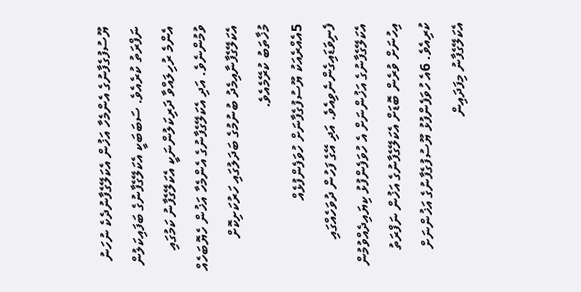ޔޫސުފުގެފާނުގެ އެންމެހާ އަޚުން އެކަލޭގެފާނުދެކެ ނުހަނު ނަފްރަތު ކުރެއެވެ. ސަބަބަކީ އެކަލޭގެފާނުގެ ބަފައިކަލުން އެންމެ ރުހިލައްވާ ދަރިކަލުންނަކީ އެކަލޭގެފާނު ކަމުގައި ވުމުންނެވެ. އަދި އެކަލޭގެފާނުގެ އެންމެހާ އަޚުން ހެޔޮބަހެއް އެކަލޭގެފާނާއިމެދު ބުނުމުގެ ބަދަލުގައި ހަރުކަށިކޮށް މުޚާތަބު ކުރޭމެއެވެ.
5އެއްރެއަކު ޔޫސުފުގެފާނަށް ހުވަފެންފުޅެއް ފެނިވަޑައިގެންނެވިއެވެ. އަދި އޭގެ ފަހުން ދުވަހެއްގައި އެކަލޭގެފާނުގެ އަޚުންނަށް އެ ހުވަފެންފުޅު ކިޔައިދެއްވުމުން އިހުނަށް ވުރެން ބޮޑަށް އެކަލޭގެފާނުގެ އަޚުން ނަފްރަތު ކުރިއެވެ. 6އެ ހުވަފެންފުޅު ޔޫސުފުގެފާނުގެ އަޚުންނަށް އެކަލޭގެފާނު މިފަދައިން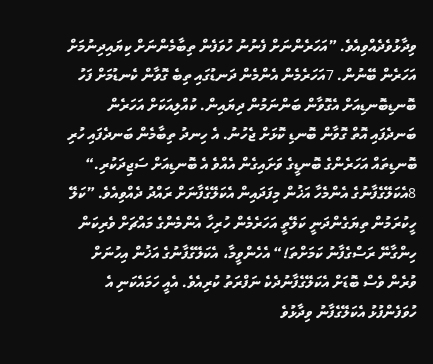ވިދާޅުވެދެއްވިއެވެ. ”އަހަރެންނަށް ފެނުނު ހުވަފެން ތިބާމެންނަށް ކިޔައިދިނުމަށް އަހަރެން ބޭނުން. 7އަހަރެމެން އެންމެން ދަނޑުގައި ތިބެ ގޮވާން ކެނޑުމަށް ފަހު ބޮނޑިބޮނޑިއަށް އެގޮވާން ބަންނަމުން ދިޔައިން. ކުއްލިއަކަށް އަހަރެން ބަނދެފައި އޮތް ގޮވާން ބޮނޑި ކޮޅަށް ޖެހުނު. އެ ހިނދު ތިބާމެން ބަނދެފައި ހުރި ބޮނޑިތައް އަހަރެންގެ ބޮނޑީގެ ވަށައިގެން އެއްވެ އެ ބޮނޑިއަށް ސަޖިދަކުރި.“ 8އެކަލޭގެފާނުގެ އެންމެހާ އަޚުން މިފަދައިން އެކަލޭގެފާނަށް ރައްދު ދެއްވިއެވެ. ”ކަލޭ ހީކުރަމުން ތިޔަގެންދަނީ ކަލޭތީ އަހަރެމެން ހުރިހާ އެންމެންގެ މައްޗަށް ވެރިކަން ހިންގާނޭ ރަސްގެފާނު ކަމަށްތަ!“ އެހެންވީމާ، އެކަލޭގެފާނުގެ އަޚުން އިހުނަށް ވުރެން ވެސް ބޮޑަށް އެކަލޭގެފާނުދެކެ ނަފްރަތު ކުރިއެވެ. އެއީ ހަމައެކަނި އެ ހުވަފެންފުޅު އެކަލޭގެފާނު ވިދާޅުވެ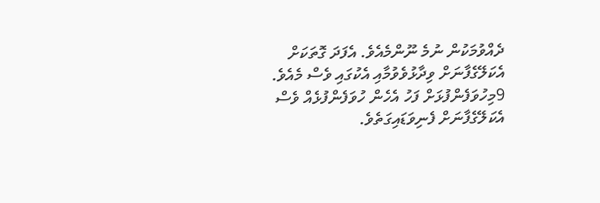ދެއްވުމަކުން ނުމެ ނޫންމެއެވެ. އެފަދަ ގޮތަކަށް އެކަލޭގެފާނަށް ވިދާޅުވެވުމާއި އެކުގައި ވެސް މެއެވެ. 9މިހުވަފެންފުޅަށް ފަހު އެހެން ހުވަފެންފުޅެއް ވެސް އެކަލޭގެފާނަށް ފެނިވަޑައިގަތެވެ.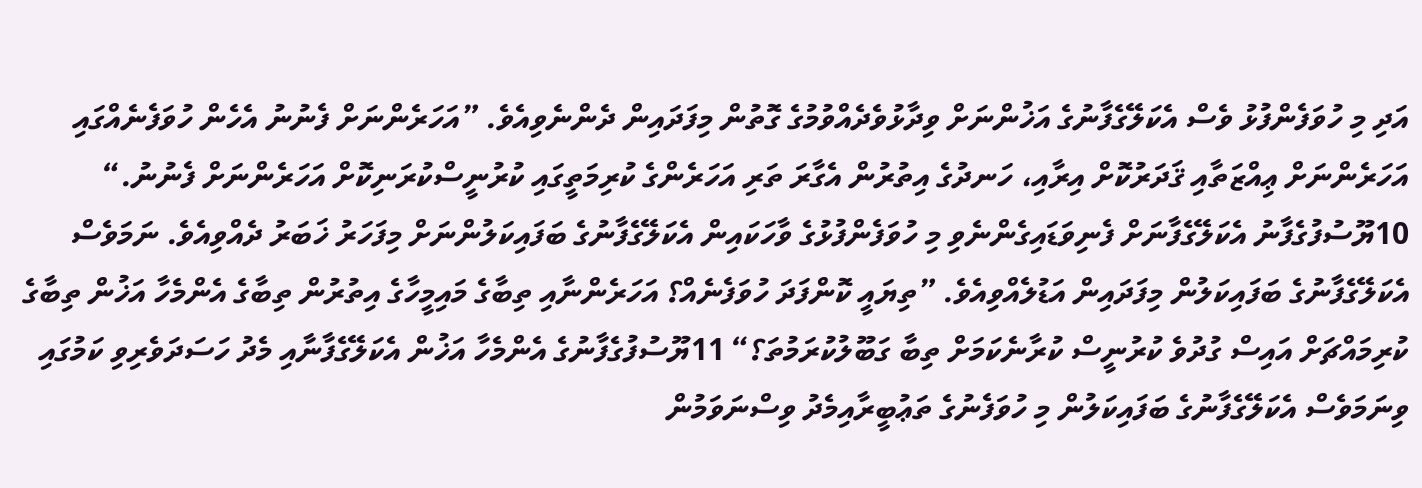އަދި މި ހުވަފެންފުޅު ވެސް އެކަލޭގެފާނުގެ އަޚުންނަށް ވިދާޅުވެދެއްވުމުގެ ގޮތުން މިފަދައިން ދެންނެވިއެވެ. ”އަހަރެންނަށް ފެނުނު އެހެން ހުވަފެނެއްގައި އަހަރެންނަށް ޢިއްޒަތާއި ޤަދަރުކޮށް އިރާއި، ހަނދުގެ އިތުރުން އެގާރަ ތަރި އަހަރެންގެ ކުރިމަތީގައި ކުރުނީސްކުރަނިކޮށް އަހަރެންނަށް ފެނުނު.“ 10ޔޫސުފުގެފާނު އެކަލޭގެފާނަށް ފެނިވަޑައިގެންނެވި މި ހުވަފެންފުޅުގެ ވާހަކައިން އެކަލޭގެފާނުގެ ބަފައިކަލުންނަށް މިފަހަރު ޚަބަރު ދެއްވިއެވެ. ނަމަވެސް އެކަލޭގެފާނުގެ ބަފައިކަލުން މިފަދައިން އަޑުލެއްވިއެވެ. ”ތިޔައީ ކޮންފަދަ ހުވަފެނެއް؟ އަހަރެންނާއި ތިބާގެ މައިމީހާގެ އިތުރުން ތިބާގެ އެންމެހާ އަޚުން ތިބާގެ ކުރިމައްޗަށް އައިސް ގުދުވެ ކުރުނީސް ކުރާނެކަމަށް ތިބާ ގަބޫލުކުރަމުތަ؟“ 11ޔޫސުފުގެފާނުގެ އެންމެހާ އަޚުން އެކަލޭގެފާނާއި މެދު ހަސަދަވެރިވި ކަމުގައި ވިނަމަވެސް އެކަލޭގެފާނުގެ ބަފައިކަލުން މި ހުވަފެނުގެ ތަޢުބީރާއިމެދު ވިސްނަވަމުން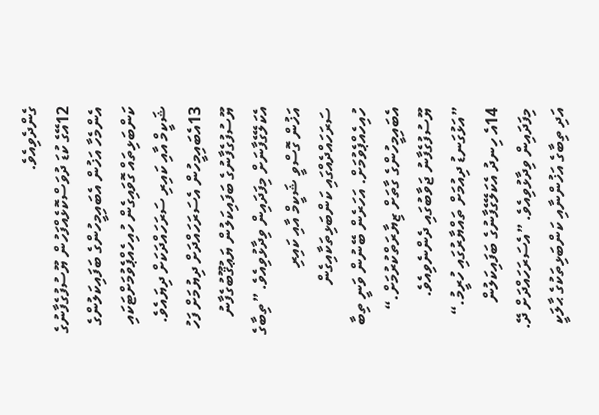ގެންދެވިއެވެ.
12އޭގެ ކުޑަ ދުވަސްކޮޅެއްފަހުން ޔޫސުފުގެފާނުގެ އެންމެހާ އަޚުން އެބައިމީހުންގެ ބަފައިކަލުންގެ ކަންބަޅިތައް ގޮވައިގެން ހުއިހެއްޕެވުމަށްޓަކައި ޝަކީމް އާއި ކައިރި ސަރަހައްދަކަށް ދިޔައެވެ. 13އެބައިމީހުން އެސަރަހައްދަށް ދިޔުމަށް ފަހު ޔޫސުފުގެފާނުގެ ބަފައިކަލުން ޔަޢުޤޫބުގެފާނު އެކަލޭގެފާނަށް މިފަދައިން ވިދާޅުވިއެވެ. ”ތިބާގެ އަޚުން ގޮސްވީ ޝަކީމް އާއި ކައިރި ސަރަހައްދެއްގައި ކަންބަޅިތަކާއިގެން ހުއިހެއްޕެވުމަށް. އަހަރެން ބޭނުން ވަނީ ތިބާ އެބައިމީހުންގެ ގާތަށް ޒިޔާރަތްކުރުމަށް.“
ޔޫސުފުގެފާނު ޖަވާބުގައި ދެންނެވިއެވެ. ”އަޅުގަނޑު ދިއުމަށް ތައްޔާރުގައި ހުރީމު.“
14އެ ހިނދު އެކަލޭގެފާނުގެ ބަފައިކަލުން މިފަދައިން ވިދާޅުވިއެވެ. ”އެސަރަހައްދަށް ދޭ. އަދި ތިބާގެ އަޚުންނާއި ކަންބަޅިތަކުގެ ޙާލަކީ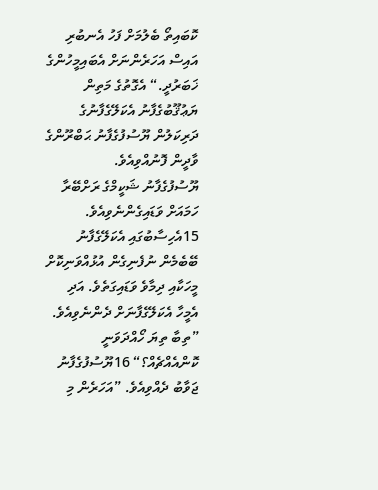ކޮބައިތޯ ބެލުމަށް ފަހު އެނބުރި އައިސް އަހަރެންނަށް އެބައިމީހުންގެ ޚަބަރުދީ.“ އެގޮތުގެ މަތިން ޔަޢުޤޫބުގެފާނު އެކަލޭގެފާނުގެ ދަރިކަލުން ޔޫސުފުގެފާނު ޙަބްރޫންގެ ވާދީން ފޮނުއްވިއެވެ.
ޔޫސުފުގެފާނު ޝަކީމްގެ ރަށްބޭރާ ހަމައަށް ވަޑައިގެންނެވިއެވެ. 15އެހިސާބުގައި އެކަލޭގެފާނު ބޭބެމެން ނުފެނިގެން އުޅުއްވަނިކޮށް މީހަކާއި ދިމާވެ ވަޑައިގަތެވެ. އަދި އެމީހާ އެކަލޭގެފާނަށް ދެންނެވިއެވެ. ”ތިބާ ތިޔަ ހޯއްދަވަނީ ކޮންއެއްޗެއް؟“ 16ޔޫސުފުގެފާނު ޖަވާބު ދެއްވިއެވެ. ”އަހަރެން މި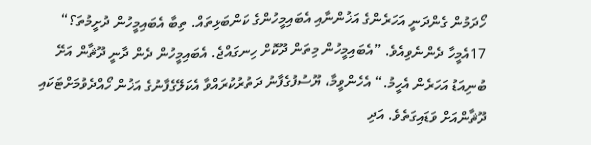ހޯދަމުން ގެންދަނީ އަހަރެންގެ އަޚުންނާއި އެބައިމީހުންގެ ކަންބަޅިތައް. ތިބާ އެބައިމީހުން ދުށީމުތަ؟“ 17އެމީހާ ދެންނެވިއެވެ. ”އެބައިމީހުން މިތަން ދޫކޮށް ހިނގައްޖެ. އެބައިމީހުން ދެން ދާނީ ދޫޘާން އަށޭ ބުނިއަޑު އަހަރެން އެހީމު.“ އެހެންވީމާ، ޔޫސުފުގެފާނު ދަތުރުކުރައްވާ އެކަލޭގެފާނުގެ އަޚުން ހޯއްދެވުމަށްޓަކައި ދޫޘާންއަށް ވަޑައިގަތެވެ. އަދި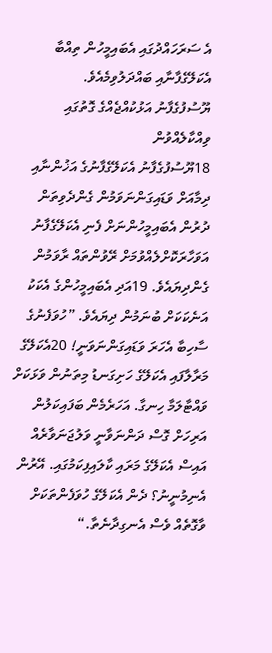އެ ސަރަހައްދުގައި އެބައިމީހުން ތިއްބާ އެކަލޭގެފާނާއި ބައްދަލުވިމެއެވެ.
ޔޫސުފުގެފާނު އަޅުކުއްޖެއްގެ ގޮތުގައި ވިއްކާލެއްވުން
18ޔޫސުފުގެފާނު އެކަލޭގެފާނުގެ އަޚުންނާއި ދިމާއަށް ވަޑައިގަންނަވަމުން ގެންދެވިތަން ދުރުން އެބައިމީހުންނަށް ފެނި އެކަލޭގެފާނު އަވަހާރަކޮށްލެއްވުމަށް ރޭވުންތައް ރާވަމުން ގެންދިޔައެވެ. 19އަދި އެބައިމީހުންގެ އެކަކު އަނެކަކަށް ބުނަމުން ދިޔައެވެ. ”ހުވަފެނުގެ ސާހިބާ އެހަރަ ވަޑައިގަންނަވަނީ! 20އެކަލޭގެ މަރާލާފައި އެކަލޭގެ ހަށިގަނޑު މިތަނުން ވަޅަކަށް ވައްޓާލަމާ ހިނގާ. އަހަރެމެން ބަފައިކަލުން އަރިހަށް ގޮސް ދަންނަވާނީ ވަލުޖަނަވާރެއް އައިސް އެކަލޭގެ މަރައި ކާލައިފިކަމުގައި. އޭރުން އެނިމުނީނު؟ ދެން އެކަލޭގެ ހުވަފެންތަކަށް ވާގޮތެއް ވެސް އެނގިދާނެތާ.“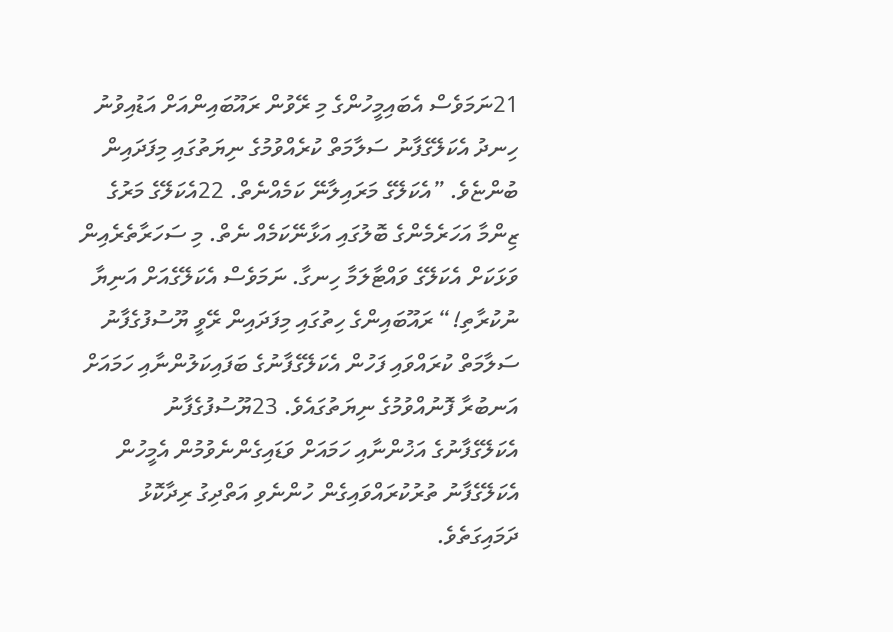21ނަމަވެސް އެބައިމީހުންގެ މި ރޭވުން ރައޫބައިންއަށް އަޑުއިވުނު ހިނދު އެކަލޭގެފާނު ސަލާމަތް ކުރެއްވުމުގެ ނިޔަތުގައި މިފަދައިން ބުންޏެވެ. ”އެކަލޭގެ މަރައިލާނޭ ކަމެއްނެތް. 22އެކަލޭގެ މަރުގެ ޒިންމާ އަހަރެމެންގެ ބޮލުގައި އަޅާނޭކަމެއް ނެތް. މި ސަހަރާތެރެއިން ވަޅަކަށް އެކަލޭގެ ވައްޓާލަމާ ހިނގާ. ނަމަވެސް އެކަލޭގެއަށް އަނިޔާ ނުކުރާތި!“ ރައޫބައިންގެ ހިތުގައި މިފަދައިން ރޭވީ ޔޫސުފުގެފާނު ސަލާމަތް ކުރައްވައި ފަހުން އެކަލޭގެފާނުގެ ބަފައިކަލުންނާއި ހަމައަށް އަނބުރާ ފޮނުއްވުމުގެ ނިޔަތުގައެވެ. 23ޔޫސުފުގެފާނު އެކަލޭގެފާނުގެ އަޚުންނާއި ހަމައަށް ވަޑައިގެންނެވުމުން އެމީހުން އެކަލޭގެފާނު ތުރުކުރައްވައިގެން ހުންނެވި އަތްދިގު ރިދާކޮޅު ދަމައިގަތެވެ.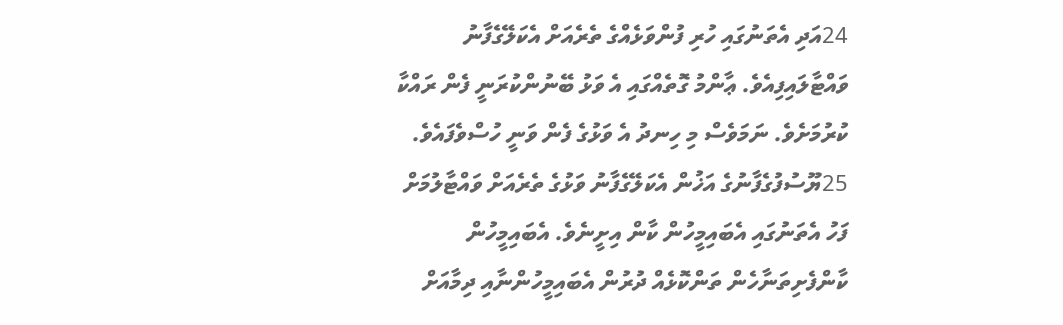24އަދި އެތަނުގައި ހުރި ފުންވަޅެއްގެ ތެރެއަށް އެކަލޭގެފާނު ވައްޓާލައިފިއެވެ. ޢާންމު ގޮތެއްގައި އެ ވަޅު ބޭނުންކުރަނީ ފެން ރައްކާ ކުރުމަށެވެ. ނަމަވެސް މި ހިނދު އެ ވަޅުގެ ފެން ވަނީ ހުސްވެފައެވެ.
25ޔޫސުފުގެފާނުގެ އަޚުން އެކަލޭގެފާނު ވަޅުގެ ތެރެއަށް ވައްޓާލުމަށް ފަހު އެތަނުގައި އެބައިމީހުން ކާން އިށީނެވެ. އެބައިމީހުން ކާންފެށިތަނާހެން ތަންކޮޅެއް ދުރުން އެބައިމީހުންނާއި ދިމާއަށް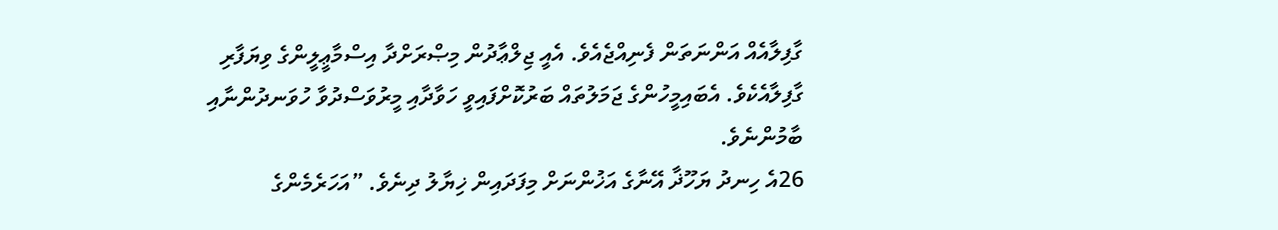ގާފިލާއެއް އަންނަތަން ފެނިއްޖެއެވެ. އެއީ ޖިލްޢާދުން މިޞްރަށްދާ އިސްމާޢީލީންގެ ވިޔަފާރި ގާފިލާއެކެވެ. އެބައިމީހުންގެ ޖަމަލުތައް ބަރުކޮށްފައިވީ ހަވާދާއި މީރުވަސްދުވާ ހުވަނދުންނާއި ބާމުންނެވެ.
26އެ ހިނދު ޔަހޫޛާ އޭނާގެ އަޚުންނަށް މިފަދައިން ޚިޔާލު ދިނެވެ. ”އަހަރެމެންގެ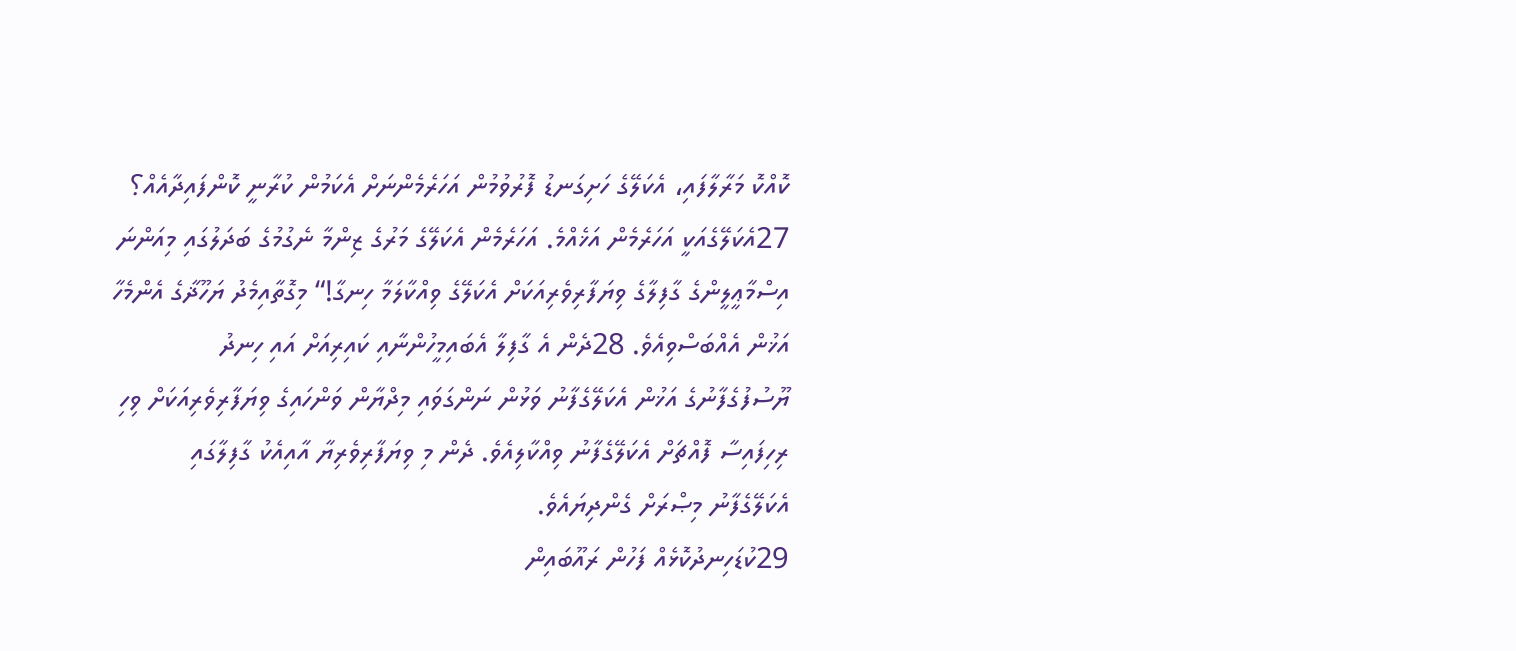ކޮއްކޮ މަރާލާފައި، އެކަލޭގެ ހަށިގަނޑު ފޮރުވުމުން އަހަރެމެންނަށް އެކަމުން ކުރާނީ ކޮންފައިދާއެއް؟ 27އެކަލޭގެއަކީ އަހަރެމެން އަޚެއްމެ. އަހަރެމެން އެކަލޭގެ މަރުގެ ޒިންމާ ނެގުމުގެ ބަދަލުގައި މިއަންނަ އިސްމާޢީލީންގެ ގާފިލާގެ ވިޔަފާރިވެރިއަކަށް އެކަލޭގެ ވިއްކާލަމާ ހިނގާ!“ މިގޮތާއިމެދު ޔަހޫޛާގެ އެންމެހާ އަޚުން އެއްބަސްވިއެވެ. 28ދެން އެ ގާފިލާ އެބައިމީހުންނާއި ކައިރިއަށް އައި ހިނދު ޔޫސުފުގެފާނުގެ އަޚުން އެކަލޭގެފާނު ވަޅުން ނަންގަވައި މިދްޔާން ވަންހައިގެ ވިޔަފާރިވެރިއަކަށް ވިހި ރިހިފައިސާ ފޮއްޗަށް އެކަލޭގެފާނު ވިއްކާލިއެވެ. ދެން މި ވިޔަފާރިވެރިޔާ އާއިއެކު ގާފިލާގައި އެކަލޭގެފާނު މިޞްރަށް ގެންދިޔައެވެ.
29ކުޑަހިނދުކޮޅެއް ފަހުން ރައޫބައިން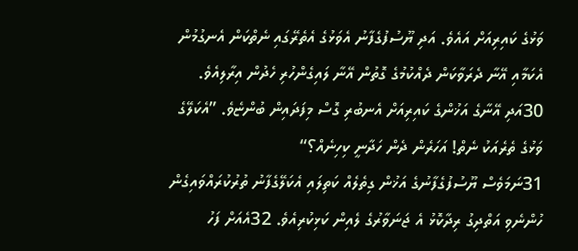ވަޅުގެ ކައިރިއަށް އައެވެ. އަދި ޔޫސުފުގެފާނު އެވަޅުގެ އެތެރޭގައި ނެތްކަން އެނގުމުން އެކަމާއި އޭނާ ދެރަވާކަން ދެއްކުމުގެ ގޮތުން އޭނާ ލައިގެންހުރި ހެދުން އިރާލިއެވެ. 30އަދި އޭނާގެ އަޚުންގެ ކައިރިއަށް އެނބުރި ގޮސް މިފަދައިން ބުންޏެވެ. ”އެކަލޭގެ ވަޅުގެ ތެރެއަކު ނެތް! އަހަރެން ދެން ހަދާނީ ކިހިނެއް؟“
31ނަމަވެސް ޔޫސުފުގެފާނުގެ އަޚުން ގިތެލެއް ކަތިލައި އެކަލޭގެފާނު ތުރުކުރައްވައިގެން ހުންނެވި އަތްދިގު ރިދާކޮޅު އެ ޖަނަވާރުގެ ލެއިން ކަޅިކުރިއެވެ. 32އެއަށް ފަހު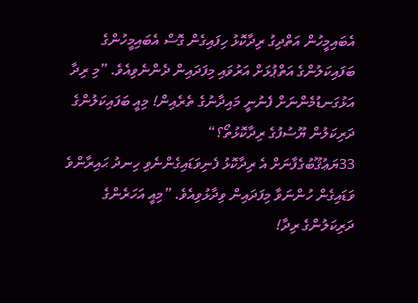އެބައިމީހުން އަތްދިގު ރިދާކޮޅު ހިފައިގެން ގޮސް އެބައިމީހުންގެ ބަފައިކަލުންގެ އަތްޕުޅަށް އަރުވައި މިފަދައިން ދެންނެވިއެވެ. ”މި ރިދާ އަޅުގަނޑުމެންނަށް ފެނުނީ މައިދާނުގެ ތެރެއިން! މިއީ ބަފައިކަލުންގެ ދަރިކަލުން ޔޫސުފުގެ ރިދާކޮޅުތޯ؟“
33ޔަޢުޤޫބުގެފާނަށް އެ ރިދާކޮޅު ފެނިވަޑައިގެންނެވި ހިނދު ޙައިރާންވެ ވަޑައިގެން ހުންނަވާ މިފަދައިން ވިދާޅުވިއެވެ. ”މިއީ އަހަރެންގެ ދަރިކަލުންގެ ރިދާ!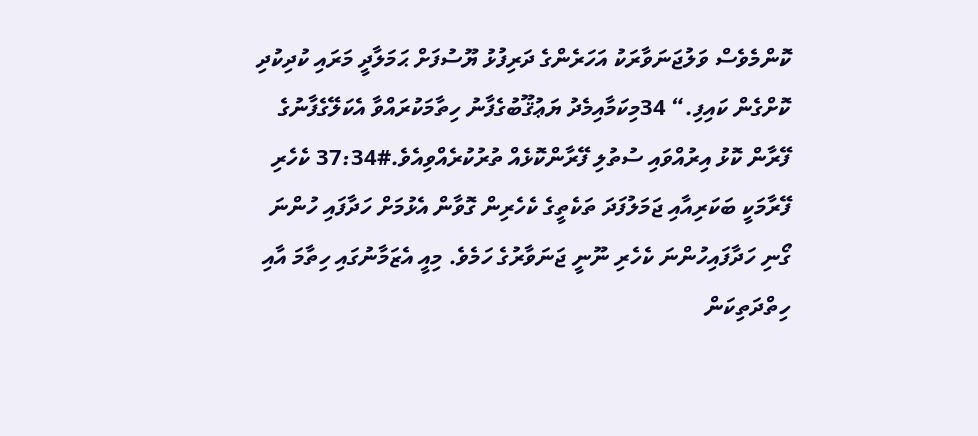ކޮންމެވެސް ވަލުޖަނަވާރަކު އަހަރެންގެ ދަރިފުޅު ޔޫސުފަށް ޙަމަލާދީ މަރައި ކުދިކުދި ކޮށްގެން ކައިފި.“ 34މިކަމާއިމެދު ޔަޢުޤޫބުގެފާނު ހިތާމަކުރައްވާ އެކަލޭގެފާނުގެ ފޭރާން ކޮޅު އިރުއްވައި ސުތުލި ފޭރާންކޮޅެއް ތުރުކުރެއްވިއެވެ.#37:34 ކެހެރި ފޭރާމަކީ ބަކަރިއާއި ޖަމަލުފަދަ ތަކެތީގެ ކެހެރިން ގޮވާން އެޅުމަށް ހަދާފައި ހުންނަ ގޯނި ހަދާފައިހުންނަ ކެހެރި ނޫނީ ޖަނަވާރުގެ ހަމެވެ. މިއީ އެޒަމާނުގައި ހިތާމަ އާއި ހިތްދަތިކަން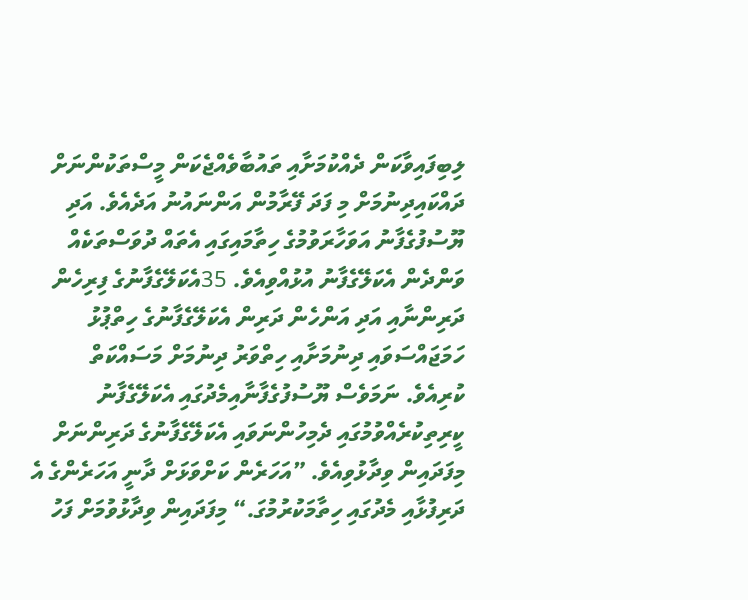ލިބިފައިވާކަން ދެއްކުމަށާއި ތައުބާވެއްޖެކަން މީސްތަކުންނަށް ދައްކައިދިނުމަށް މި ފަދަ ފޭރާމުން އަންނައުނު އަދެއެވެ. އަދި ޔޫސުފުގެފާނު އަވަހާރަވުމުގެ ހިތާމައިގައި އެތައް ދުވަސްތަކެއް ވަންދެން އެކަލޭގެފާނު އުޅުއްވިއެވެ. 35އެކަލޭގެފާނުގެ ފިރިހެން ދަރިންނާއި އަދި އަންހެން ދަރިން އެކަލޭގެފާނުގެ ހިތްޕުޅު ހަމަޖައްސަވައި ދިނުމަށާއި ހިތްވަރު ދިނުމަށް މަސައްކަތް ކުރިއެވެ. ނަމަވެސް ޔޫސުފުގެފާނާއިމެދުގައި އެކަލޭގެފާނު ކީރިތިކުރެއްވުމުގައި ދެމިހުންނަވައި އެކަލޭގެފާނުގެ ދަރިންނަށް މިފަދައިން ވިދާޅުވިއެވެ. ”އަހަރެން ކަށްވަޅަށް ދާނީ އަހަރެންގެ އެ ދަރިފުޅާއި މެދުގައި ހިތާމަކުރުމުގަ.“ މިފަދައިން ވިދާޅުވުމަށް ފަހު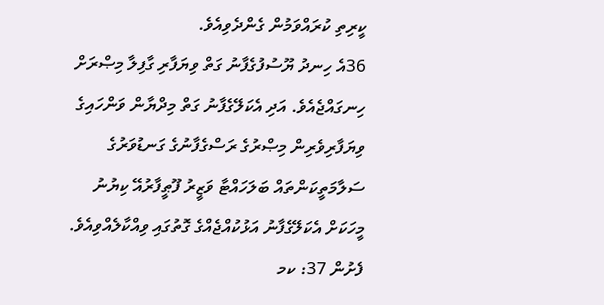ކީރިތި ކުރައްވަމުން ގެންދެވިއެވެ.
36އެ ހިނދު ޔޫސުފުގެފާނު ގަތް ވިޔަފާރި ގާފިލާ މިޞްރަށް ހިނގައްޖެއެވެ. އަދި އެކަލޭގެފާނު ގަތް މިދްޔާން ވަންހައިގެ ވިޔަފާރިވެރިން މިޞްރުގެ ރަސްގެފާނުގެ ގަނޑުވަރުގެ ސަލާމަތީކަންތައް ބަލަހައްޓާ ވަޒީރު ފޫޠީފާރުއޭ ކިޔުނު މީހަކަށް އެކަލޭގެފާނު އަޅުކުއްޖެއްގެ ގޮތުގައި ވިއްކާލެއްވިއެވެ.
ފެށުން 37: ކމ